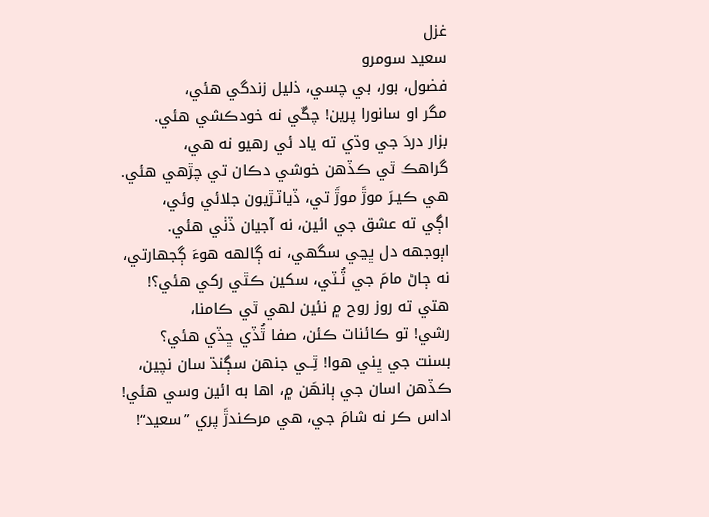غزل
سعيد سومرو
فضول، بور، بي چسي، ذليل زندگي هئي،
مگر او سانورا پرين! چڱي نه خودڪشي هئي.
بزار دردَ جي وڌي ته ياد ئي رهيو نه هي،
گراهڪ ٿي ڪڏهن خوشي دڪان تي چڙهي هئي.
هي ڪيـرَ موڙَ موڙَ تي، ڏياٽـڙيون جلائي وئي،
اڳي ته عشق جي ائين، نه آجيان ڏٺي هئي.
اٻوجهه دل ڀڃي سگهي، نه ڳالهه هوءَ ڳجهارتي،
نه ڄاڻ مامَ جي ٽُـٽي، سکين ڪٿي رکي هئي؟!
هتي ته روز روح ۾ نئين لهي ٿي ڪامنا،
رشي! تو ڪائنات ڪئن، صفا ٿُڏي ڇڏي هئي؟
بسنت جي ڀني هوا! ٿِــي جنهن سڳنڌ سان نچين،
ڪڏهن اسان جي ٻانهَن ۾، اها به ائين وسي هئي!
اداس ڪر نه شامَ جي، هي مرڪندڙَ پري ”سعيد“!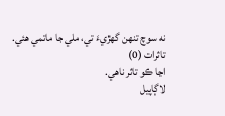نه سوچ تنهن گهڙيءَ تي، ملي جا ماتمي هئي.
تاثرات (0)
اڃا ڪو تاثر ناهي.
لاڳاپيل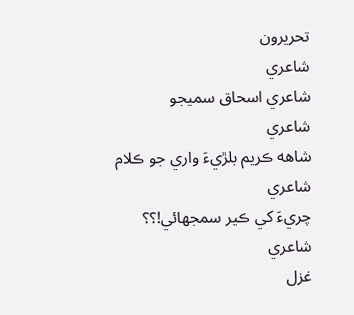تحريرون
شاعري
شاعري اسحاق سميجو
شاعري
شاهه ڪريم بلڙيءَ واري جو ڪلام
شاعري
چريءَ کي ڪير سمجهائي!؟؟
شاعري
غزل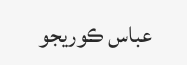عباس ڪوريجو